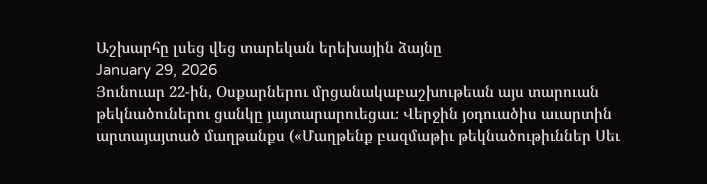Աշխարհը լսեց վեց տարեկան երեխային ձայնը
January 29, 2026
Յունուար 22-ին, Օսքարներու մրցանակաբաշխութեան այս տարուան թեկնածուներու ցանկը յայտարարուեցաւ։ Վերջին յօդուածիս աւարտին արտայայտած մաղթանքս («Մաղթենք բազմաթիւ թեկնածութիւններ Սեւ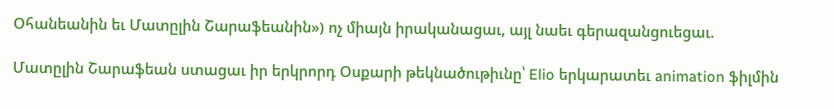Օհանեանին եւ Մատըլին Շարաֆեանին») ոչ միայն իրականացաւ, այլ նաեւ գերազանցուեցաւ.

Մատըլին Շարաֆեան ստացաւ իր երկրորդ Օսքարի թեկնածութիւնը՝ Elio երկարատեւ animation ֆիլմին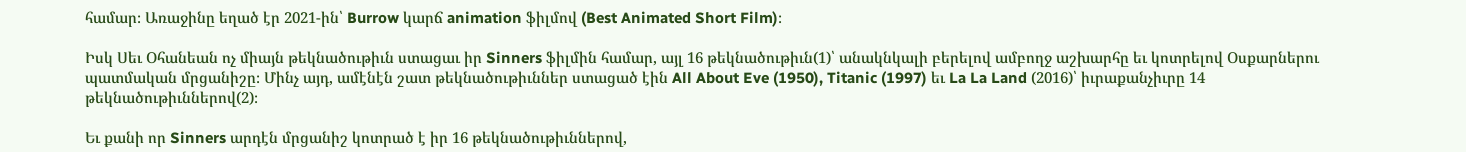համար։ Առաջինը եղած էր 2021-ին՝ Burrow կարճ animation ֆիլմով (Best Animated Short Film)։

Իսկ Սեւ Օհանեան ոչ միայն թեկնածութիւն ստացաւ իր Sinners ֆիլմին համար, այլ 16 թեկնածութիւն(1)՝ անակնկալի բերելով ամբողջ աշխարհը եւ կոտրելով Օսքարներու պատմական մրցանիշը։ Մինչ այդ, ամէնէն շատ թեկնածութիւններ ստացած էին All About Eve (1950), Titanic (1997) եւ La La Land (2016)՝ իւրաքանչիւրը 14 թեկնածութիւններով(2)։

Եւ քանի որ Sinners արդէն մրցանիշ կոտրած է իր 16 թեկնածութիւններով,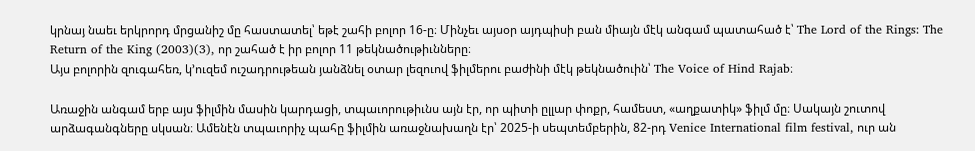կրնայ նաեւ երկրորդ մրցանիշ մը հաստատել՝ եթէ շահի բոլոր 16-ը։ Մինչեւ այսօր այդպիսի բան միայն մէկ անգամ պատահած է՝ The Lord of the Rings: The Return of the King (2003)(3), որ շահած է իր բոլոր 11 թեկնածութիւնները։
Այս բոլորին զուգահեռ, կ’ուզեմ ուշադրութեան յանձնել օտար լեզուով ֆիլմերու բաժինի մէկ թեկնածուին՝ The Voice of Hind Rajab։

Առաջին անգամ երբ այս ֆիլմին մասին կարդացի, տպաւորութիւնս այն էր, որ պիտի ըլլար փոքր, համեստ, «աղքատիկ» ֆիլմ մը։ Սակայն շուտով արձագանգները սկսան։ Ամենէն տպաւորիչ պահը ֆիլմին առաջնախաղն էր՝ 2025-ի սեպտեմբերին, 82-րդ Venice International film festival, ուր ան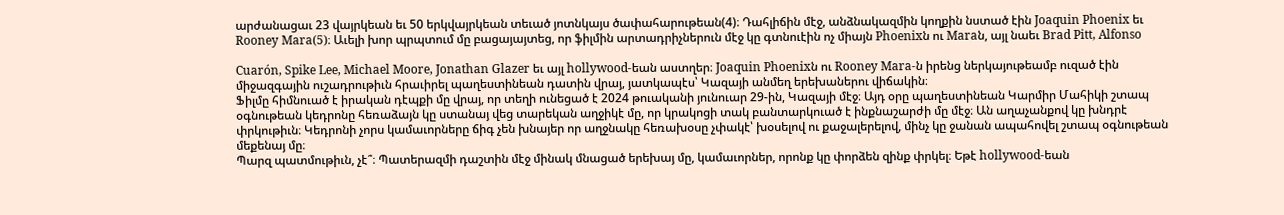արժանացաւ 23 վայրկեան եւ 50 երկվայրկեան տեւած յոտնկայս ծափահարութեան(4)։ Դահլիճին մէջ, անձնակազմին կողքին նստած էին Joaquin Phoenix եւ Rooney Mara(5)։ Աւելի խոր պրպտում մը բացայայտեց, որ ֆիլմին արտադրիչներուն մէջ կը գտնուէին ոչ միայն Phoenixն ու Maraն, այլ նաեւ Brad Pitt, Alfonso

Cuarón, Spike Lee, Michael Moore, Jonathan Glazer եւ այլ hollywood-եան աստղեր։ Joaquin Phoenixն ու Rooney Mara-ն իրենց ներկայութեամբ ուզած էին միջազգային ուշադրութիւն հրաւիրել պաղեստինեան դատին վրայ, յատկապէս՝ Կազայի անմեղ երեխաներու վիճակին։
Ֆիլմը հիմնուած է իրական դէպքի մը վրայ, որ տեղի ունեցած է 2024 թուականի յունուար 29-ին, Կազայի մէջ։ Այդ օրը պաղեստինեան Կարմիր Մահիկի շտապ օգնութեան կեդրոնը հեռաձայն կը ստանայ վեց տարեկան աղջիկէ մը, որ կրակոցի տակ բանտարկուած է ինքնաշարժի մը մէջ։ Ան աղաչանքով կը խնդրէ փրկութիւն։ Կեդրոնի չորս կամաւորները ճիգ չեն խնայեր որ աղջնակը հեռախօսը չփակէ՝ խօսելով ու քաջալերելով, մինչ կը ջանան ապահովել շտապ օգնութեան մեքենայ մը։
Պարզ պատմութիւն, չէ՞։ Պատերազմի դաշտին մէջ մինակ մնացած երեխայ մը, կամաւորներ, որոնք կը փորձեն զինք փրկել։ Եթէ hollywood-եան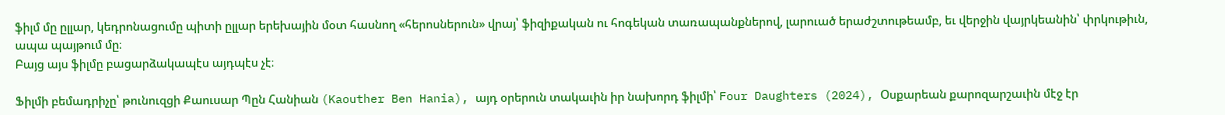ֆիլմ մը ըլլար, կեդրոնացումը պիտի ըլլար երեխային մօտ հասնող «հերոսներուն» վրայ՝ ֆիզիքական ու հոգեկան տառապանքներով, լարուած երաժշտութեամբ, եւ վերջին վայրկեանին՝ փրկութիւն, ապա պայթում մը։
Բայց այս ֆիլմը բացարձակապէս այդպէս չէ։

Ֆիլմի բեմադրիչը՝ թունուզցի Քաուսար Պըն Հանիան (Kaouther Ben Hania), այդ օրերուն տակաւին իր նախորդ ֆիլմի՝ Four Daughters (2024), Օսքարեան քարոզարշաւին մէջ էր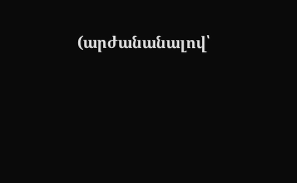(արժանանալով՝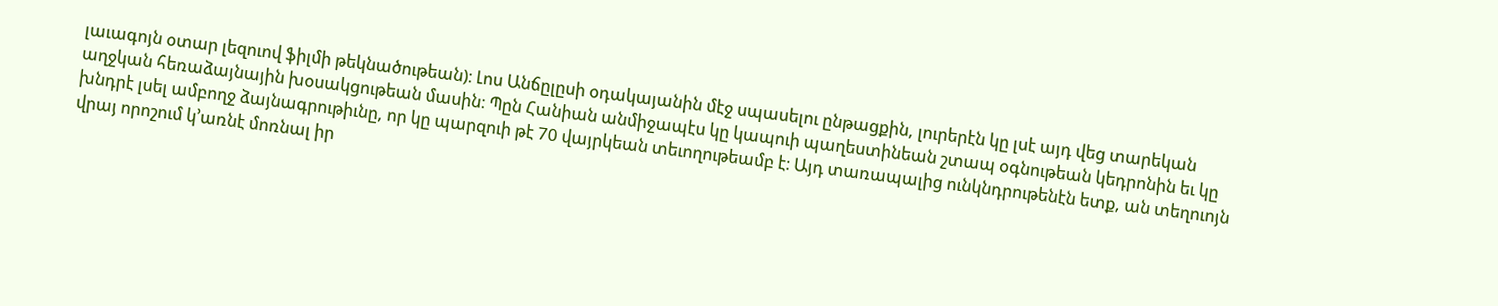լաւագոյն օտար լեզուով ֆիլմի թեկնածութեան)։ Լոս Անճըլըսի օդակայանին մէջ սպասելու ընթացքին, լուրերէն կը լսէ այդ վեց տարեկան աղջկան հեռաձայնային խօսակցութեան մասին։ Պըն Հանիան անմիջապէս կը կապուի պաղեստինեան շտապ օգնութեան կեդրոնին եւ կը խնդրէ լսել ամբողջ ձայնագրութիւնը, որ կը պարզուի թէ 70 վայրկեան տեւողութեամբ է։ Այդ տառապալից ունկնդրութենէն ետք, ան տեղուոյն վրայ որոշում կ’առնէ մոռնալ իր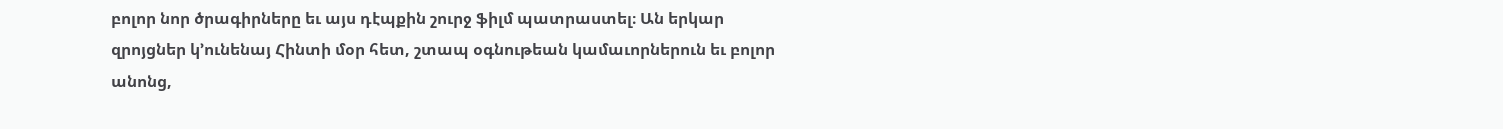բոլոր նոր ծրագիրները եւ այս դէպքին շուրջ ֆիլմ պատրաստել։ Ան երկար զրոյցներ կ’ունենայ Հինտի մօր հետ, շտապ օգնութեան կամաւորներուն եւ բոլոր անոնց,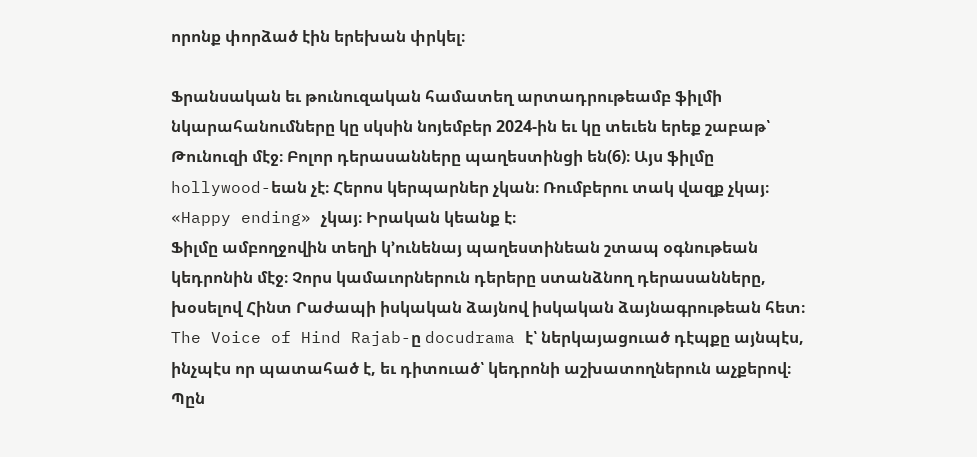որոնք փորձած էին երեխան փրկել։

Ֆրանսական եւ թունուզական համատեղ արտադրութեամբ ֆիլմի նկարահանումները կը սկսին նոյեմբեր 2024-ին եւ կը տեւեն երեք շաբաթ՝ Թունուզի մէջ։ Բոլոր դերասանները պաղեստինցի են(6)։ Այս ֆիլմը hollywood-եան չէ։ Հերոս կերպարներ չկան։ Ռումբերու տակ վազք չկայ։ «Happy ending» չկայ։ Իրական կեանք է։
Ֆիլմը ամբողջովին տեղի կ’ունենայ պաղեստինեան շտապ օգնութեան կեդրոնին մէջ։ Չորս կամաւորներուն դերերը ստանձնող դերասանները, խօսելով Հինտ Րաժապի իսկական ձայնով իսկական ձայնագրութեան հետ։ The Voice of Hind Rajab-ը docudrama է՝ ներկայացուած դէպքը այնպէս, ինչպէս որ պատահած է, եւ դիտուած՝ կեդրոնի աշխատողներուն աչքերով։ Պըն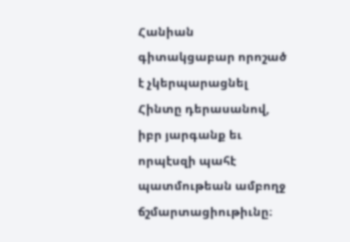Հանիան գիտակցաբար որոշած է չկերպարացնել Հինտը դերասանով, իբր յարգանք եւ որպէսզի պահէ պատմութեան ամբողջ ճշմարտացիութիւնը։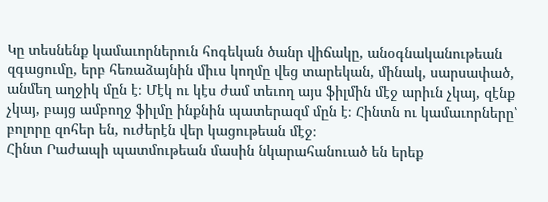Կը տեսնենք կամաւորներուն հոգեկան ծանր վիճակը, անօգնականութեան զգացումը, երբ հեռաձայնին միւս կողմը վեց տարեկան, մինակ, սարսափած, անմեղ աղջիկ մըն է։ Մէկ ու կէս ժամ տեւող այս ֆիլմին մէջ արիւն չկայ, զէնք չկայ, բայց ամբողջ ֆիլմը ինքնին պատերազմ մըն է։ Հինտն ու կամաւորները՝ բոլորը զոհեր են, ուժերէն վեր կացութեան մէջ։
Հինտ Րաժապի պատմութեան մասին նկարահանուած են երեք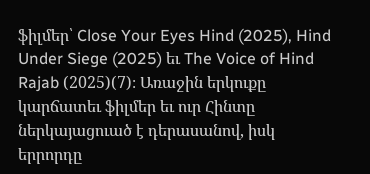ֆիլմեր՝ Close Your Eyes Hind (2025), Hind Under Siege (2025) եւ The Voice of Hind Rajab (2025)(7)։ Առաջին երկուքը կարճատեւ ֆիլմեր եւ ուր Հինտը ներկայացուած է դերասանով, իսկ երրորդը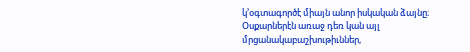կ’օգտագործէ միայն անոր իսկական ձայնը։
Օսքարներէն առաջ դեռ կան այլ մրցանակաբաշխութիւններ,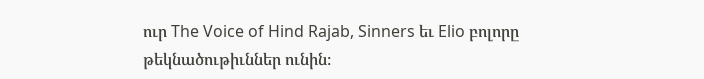ուր The Voice of Hind Rajab, Sinners եւ Elio բոլորը թեկնածութիւններ ունին։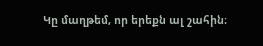Կը մաղթեմ, որ երեքն ալ շահին։